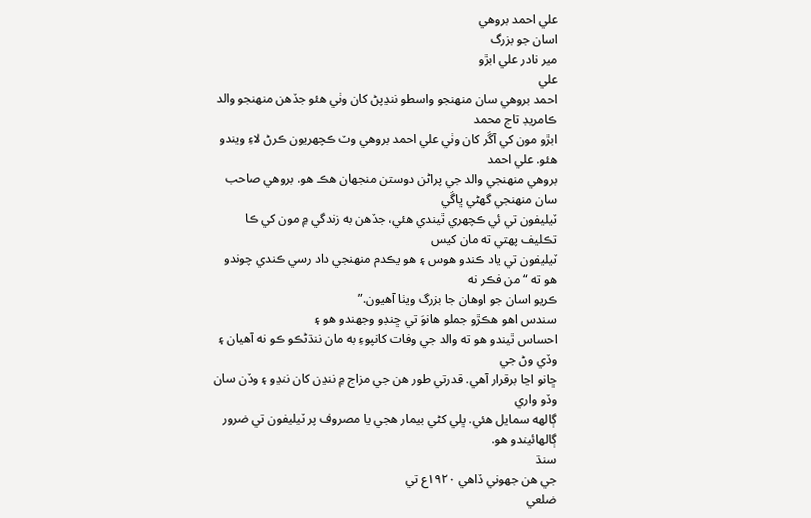علي احمد بروهي
اسان جو بزرگ
مير نادر علي ابڙو
علي
احمد بروهي سان منهنجو واسطو ننڍپڻ کان وٺي هئو جڏهن منهنجو والد ڪامريڊ تاج محمد
ابڙو مون کي آڱر کان وٺي علي احمد بروهي وٽ ڪچهريون ڪرڻ لاءِ ويندو هئو. علي احمد
بروهي منهنجي والد جي پراڻن دوستن منجهان هڪ هو. بروهي صاحب سان منهنجي گهڻي ڀاڱي
ٽيليفون تي ئي ڪچهري ٿيندي هئي، جڏهن به زندگي ۾ مون کي ڪا تڪليف پهتي ته مان کيس
ٽيليفون تي ياد ڪندو هوس ۽ هو يڪدم منهنجي داد رسي ڪندي چوندو هو ته “من فڪر نه
ڪريو اسان جو اوهان جا بزرگ ويٺا آهيون.”
سندس اهو هڪڙو جملو هانوَ تي ڇنڊو وجهندو هو ۽
احساس ٿيندو هو ته والد جي وفات کانپوءِ به مان ننڌڻڪو ڪو نه آهيان ۽ وڏي وڻ جي
ڇانو اڃا برقرار آهي. قدرتي طور هن جي مزاج ۾ ننڍن کان ننڍو ۽ وڏن سان وڏو واري
ڳالهه سمايل هئي. ڀلي کڻي بيمار هجي يا مصروف پر ٽيليفون تي ضرور ڳالهائيندو هو.
سنڌ
جي هن جهوني ڏاهي ۱۹۲۰ع تي
ضلعي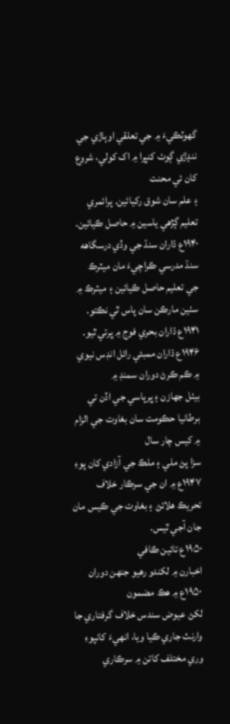گهوٽڪيءَ ۾ جي تعلقي اوٻاڙي جي ننڍڙي ڳوٺ کنڀرا ۾ اک کولي، شروع کان ئي محنت
۽ علم سان شوق رکيائين. پرائمري تعليم ڳڙهي ياسين ۾ حاصل ڪيائين. ۱۹۴۰ع ڌاران سنڌ جي وڏي درسگاهه سنڌ مدرسي ڪراچيءَ مان ميٽرڪ
جي تعليم حاصل ڪيائين ۽ ميٽرڪ ۾ سٺين مارڪن سان پاس ٿي نڪتو. ۱۹۴۱ع ڌاران بحري فوج ۾ ڀرتي ٿيو. ۱۹۴۶ع ڌاران ممبئي رائل انڊس نيوي ۾ ڪم ڪرڻ دوران سمنڊ ۾
بيٺل جهازن ۽ ڀرپاسي جي اڏن تي برطانيا حڪومت سان بغاوت جي الزام ۾ کيس چار سال
سزا پڻ ملي ۽ ملڪ جي آزادي کان پوءِ ۱۹۴۷ع ۾ ان جي سرڪار خلاف تحريڪ هلائڻ ۽ بغاوت جي ڪيس مان
جان آجي ٿيس.
۱۹۵۰ع تائين ڪافي
اخبارن ۾ لکندو رهيو جنهن دوران ۱۹۵۰ع ۾ هڪ مضمون
لکڻ عيوض سندس خلاف گرفتاري جا وارنٽ جاري ڪيا ويا، انهيءَ کانپوءِ وري مختلف کاتن ۾ سرڪاري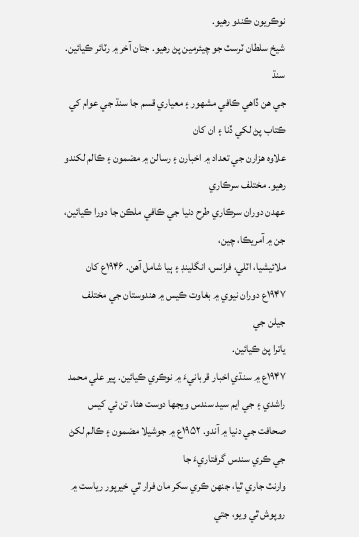نوڪريون ڪندو رهيو.
شيخ سلطان ٽرسٽ جو چيئرمين پڻ رهيو. جتان آخر ۾ رٽائر ڪيائين.
سنڌ
جي هن ڏاهي ڪافي مشهور ۽ معياري قسم جا سنڌ جي عوام کي ڪتاب پڻ لکي ڏنا ۽ ان کان
علاوه هزارن جي تعداد ۾ اخبارن ۽ رسالن ۾ مضمون ۽ ڪالم لکندو رهيو. مختلف سرڪاري
عهدن دوران سرڪاري طرح دنيا جي ڪافي ملڪن جا دورا ڪيائين، جن ۾ آمريڪا، چين،
ملائيشيا، اٽلي، فرانس، انگلينڊ ۽ ٻيا شامل آهن. ۱۹۴۶ع کان ۱۹۴۷ع دوران نيوي ۾ بغاوت ڪيس ۾ هندوستان جي مختلف جيلن جي
ياترا پڻ ڪيائين.
۱۹۴۷ع ۾ سنڌي اخبار قربانيءَ ۾ نوڪري ڪيائين. پير علي محمد
راشدي ۽ جي ايم سيد سندس ويجها دوست هئا، تن ئي کيس صحافت جي دنيا ۾ آندو. ۱۹۵۲ع ۾ جوشيلا مضمون ۽ ڪالم لکڻ جي ڪري سندس گرفتاريءَ جا
وارنٽ جاري ٿيا، جنهن ڪري سکر مان فرار ٿي خيرپور رياست ۾ روپوش ٿي ويو، جتي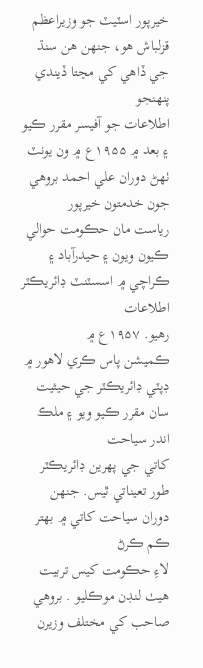خيرپور اسٽيٽ جو وزيراعظم قزلباش هو، جنهن هن سنڌ جي ڏاهي کي مڃتا ڏيندي پنهنجو
اطلاعات جو آفيسر مقرر ڪيو ۽ بعد ۾ ۱۹۵۵ع ۾ ون يونٽ ٺهڻ دوران علي احمد بروهي جون خدمتون خيرپور
رياست مان حڪومت حوالي ڪيون ويون ۽ حيدرآباد ۽ ڪراچي ۾ اسسٽنٽ ڊائريڪٽر اطلاعات
رهيو. ۱۹۵۷ع ۾
ڪميشن پاس ڪري لاهور ۾ ڊپٽي ڊائريڪٽر جي حيثيت سان مقرر ڪيو ويو ۽ ملڪ اندر سياحت
کاتي جي پهرين ڊائريڪٽر طور تعيناتي ٿيس. جنهن دوران سياحت کاتي ۾ بهتر ڪم ڪرڻ
لاءِ حڪومت کيس تربيت هيٺ لنڊن موڪليو . بروهي صاحب کي مختلف وزيرن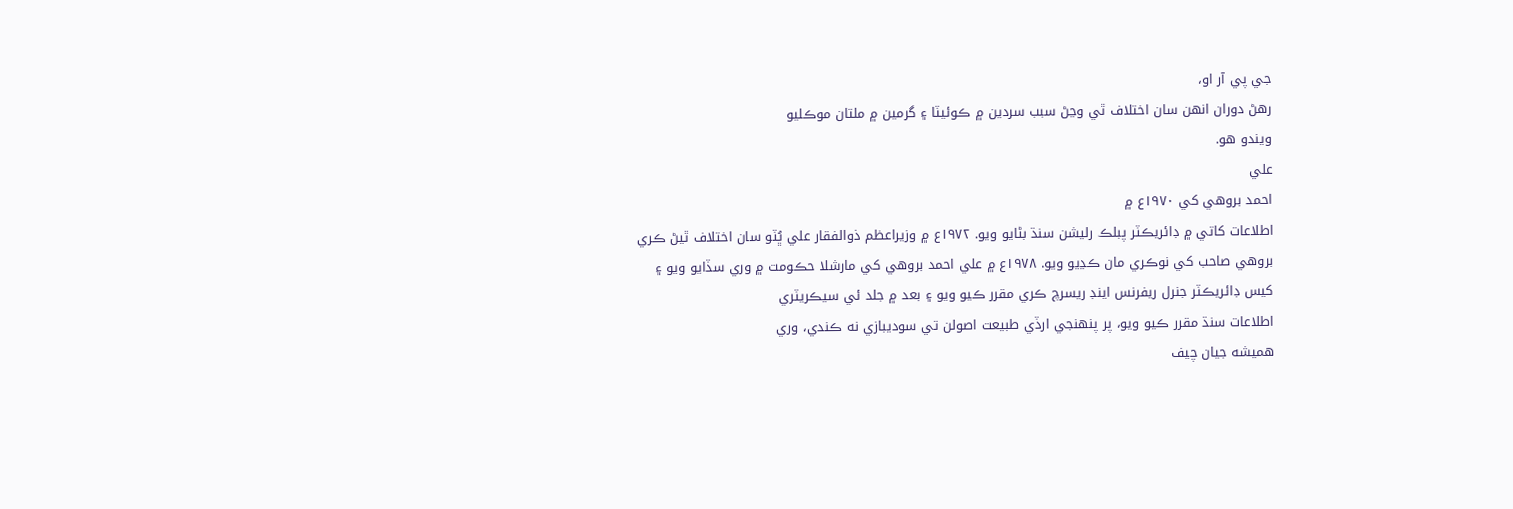جي پي آر او،
رهڻ دوران انهن سان اختلاف ٿي وڃڻ سبب سردين ۾ ڪوئيٽا ۽ گرمين ۾ ملتان موڪليو
ويندو هو.
علي
احمد بروهي کي ۱۹۷۰ع ۾
اطلاعات کاتي ۾ ڊائريڪٽر پبلڪ رليشن سنڌ بڻايو ويو. ۱۹۷۲ع ۾ وزيراعظم ذوالفقار علي ڀُٽو سان اختلاف ٿيڻ ڪري
بروهي صاحب کي نوڪري مان ڪڍيو ويو. ۱۹۷۸ع ۾ علي احمد بروهي کي مارشلا حڪومت ۾ وري سڏايو ويو ۽
کيس ڊائريڪٽر جنرل ريفرنس اينڊ ريسرچ ڪري مقرر ڪيو ويو ۽ بعد ۾ جلد ئي سيڪريٽري
اطلاعات سنڌ مقرر ڪيو ويو، پر پنهنجي ارڏي طبيعت اصولن تي سوديبازي نه ڪندي، وري
هميشه جيان چيف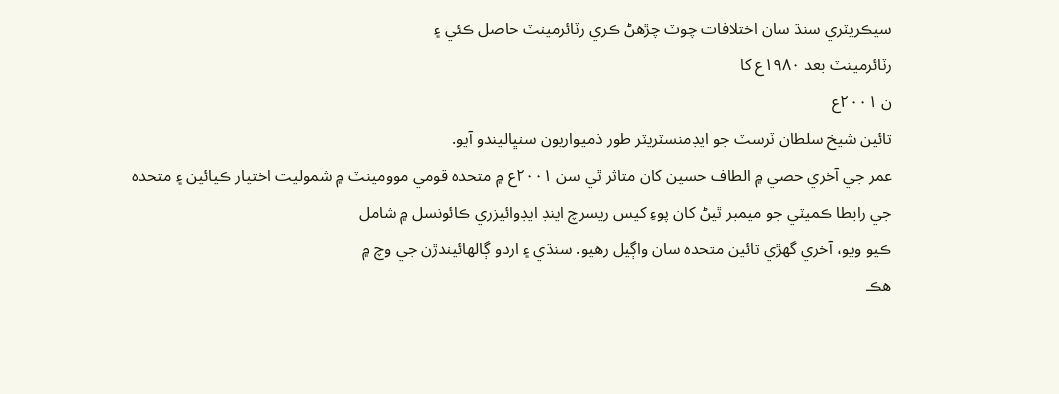سيڪريٽري سنڌ سان اختلافات چوٽ چڙهڻ ڪري رٽائرمينٽ حاصل ڪئي ۽
رٽائرمينٽ بعد ۱۹۸۰ع کا
ن ۲۰۰۱ع
تائين شيخ سلطان ٽرسٽ جو ايڊمنسٽريٽر طور ذميواريون سنڀاليندو آيو.
عمر جي آخري حصي ۾ الطاف حسين کان متاثر ٿي سن ۲۰۰۱ع ۾ متحده قومي موومينٽ ۾ شموليت اختيار ڪيائين ۽ متحده
جي رابطا ڪميٽي جو ميمبر ٿيڻ کان پوءِ کيس ريسرچ اينڊ ايڊوائيزري ڪائونسل ۾ شامل
ڪيو ويو، آخري گهڙي تائين متحده سان واڳيل رهيو. سنڌي ۽ اردو ڳالهائيندڙن جي وچ ۾
هڪ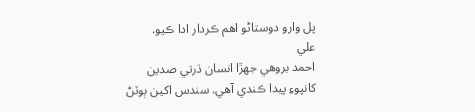پل وارو دوستاڻو اهم ڪردار ادا ڪيو.
علي
احمد بروهي جهڙا انسان ڌرتي صدين کانپوءِ پيدا ڪندي آهي. سندس اکين ٻوٽڻ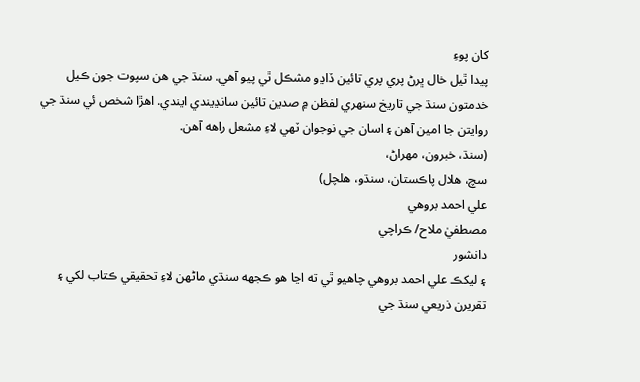کان پوءِ
پيدا ٿيل خال ڀرڻ پري پري تائين ڏاڍو مشڪل ٿي پيو آهي. سنڌ جي هن سپوت جون ڪيل
خدمتون سنڌ جي تاريخ سنهري لفظن ۾ صدين تائين سانڍيندي ايندي. اهڙا شخص ئي سنڌ جي
روايتن جا امين آهن ۽ اسان جي نوجوان ٽهي لاءِ مشعل راهه آهن.
(سنڌ، خبرون، مهراڻ،
سچ، هلال پاڪستان، سنڌو، هلچل)
علي احمد بروهي
مصطفيٰ ملاح/ ڪراچي
دانشور
۽ ليکڪ علي احمد بروهي چاهيو ٿي ته اڃا هو ڪجهه سنڌي ماڻهن لاءِ تحقيقي ڪتاب لکي ۽
تقريرن ذريعي سنڌ جي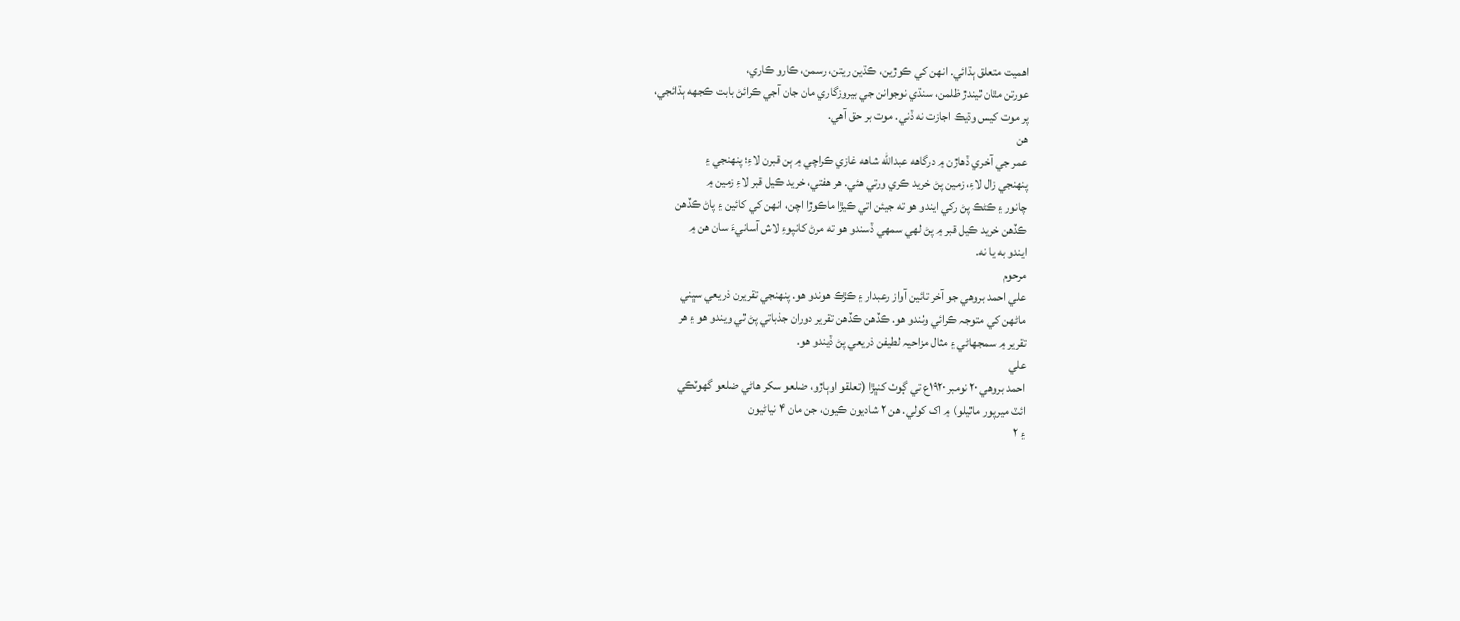اهميت متعلق ٻڌائي. انهن کي ڪوڙين، ڪڌين ريتن، رسمن، ڪارو ڪاري،
عورتن مٿان ٿيندڙ ظلمن، سنڌي نوجوانن جي بيروزگاري مان جان آجي ڪرائڻ بابت ڪجهه ٻڌائجي،
پر موت کيس وڌيڪ اجازت نه ڏني. موت بر حق آهي.
هن
عمر جي آخري ڏهاڙن ۾ درگاهه عبدالله شاهه غازي ڪراچي ۾ ٻن قبرن لاءِ؛ پنهنجي ۽
پنهنجي زال لاءِ، زمين پڻ خريد ڪري ورتي هئي. هر هفتي، خريد ڪيل قبر لاءِ زمين ۾
چانور ۽ ڪڻڪ پڻ رکي ايندو هو ته جيئن اتي ڪيڙا ماڪوڙا اچن، انهن کي کائين ۽ پاڻ ڪڏهن
ڪڏهن خريد ڪيل قبر ۾ پڻ لهي سمهي ڏسندو هو ته مرڻ کانپوءِ لاش آسانيءَ سان هن ۾
ايندو به يا نه.
مرحوم
علي احمد بروهي جو آخر تائين آواز رعبدار ۽ ڪڙڪ هوندو هو. پنهنجي تقريرن ذريعي سڀني
ماڻهن کي متوجہ ڪرائي وٺندو هو. ڪڏهن ڪڏهن تقرير دوران جذباتي پڻ ٿي ويندو هو ۽ هر
تقرير ۾ سمجهاڻي ۽ مثال مزاحيہ لطيفن ذريعي پڻ ڏيندو هو.
علي
احمد بروهي ۲۰ نومبر ۱۹۲۰ع تي ڳوٺ کنڀڙا (تعلقو اوٻاڙو، ضلعو سکر ھاڻي ضلعو گھوٽڪي
ائٽ ميرپور ماٿيلو) ۾ اک کولي. هن ۲ شاديون ڪيون، جن مان ۴ نياڻيون
۽ ۲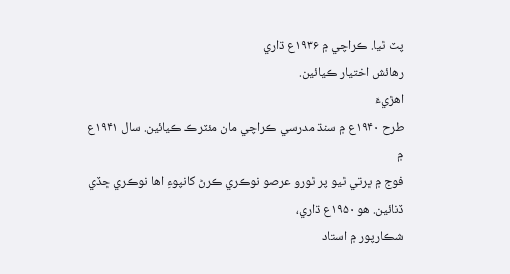پٽ ٿيا. ڪراچي ۾ ۱۹۳۶ع ڌاري
رهائش اختيار ڪيائين.
اهڙيءَ
طرح ۱۹۴۰ع ۾ سنڌ مدرسي ڪراچي مان مئٽرڪ ڪيائين. سال ۱۹۴۱ع ۾
فوج ۾ ڀرتي ٿيو پر ٿورو عرصو نوڪري ڪرڻ کانپوءِ اها نوڪري ڇڏي ڏنائين. هو ۱۹۵۰ع ڌاري،
شڪارپور ۾ استاد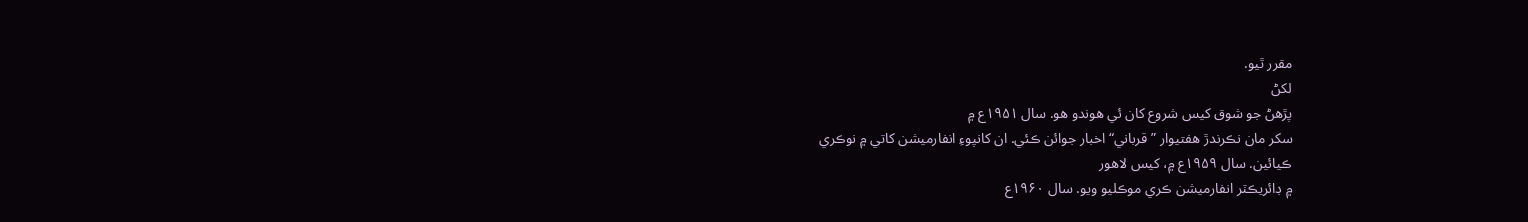مقرر ٿيو.
لکڻ
پڙهڻ جو شوق کيس شروع کان ئي هوندو هو. سال ۱۹۵۱ع ۾
سکر مان نڪرندڙ هفتيوار ”قرباني“ اخبار جوائن ڪئي. ان کانپوءِ انفارميشن کاتي ۾ نوڪري
ڪيائين. سال ۱۹۵۹ع ۾، کيس لاهور
۾ ڊائريڪٽر انفارميشن ڪري موڪليو ويو. سال ۱۹۶۰ع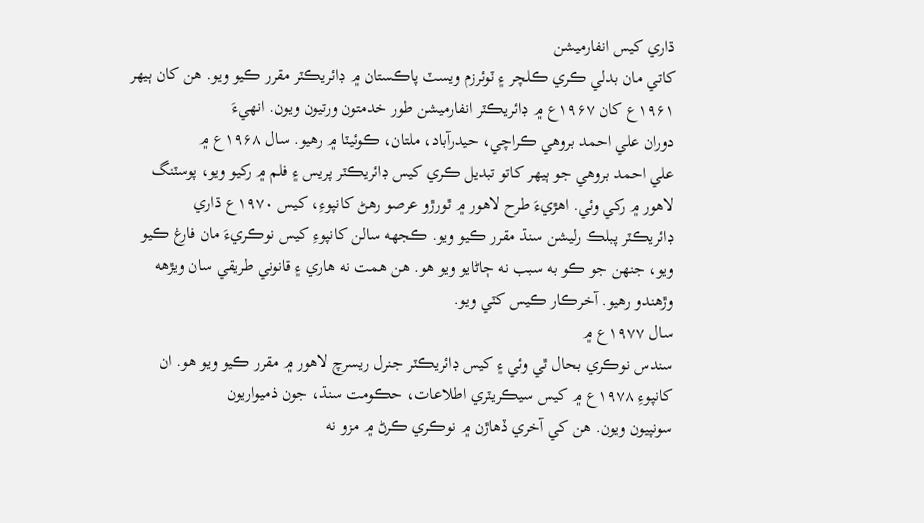ڌاري کيس انفارميشن
کاتي مان بدلي ڪري ڪلچر ۽ ٽوئرزم ويسٽ پاڪستان ۾ ڊائريڪٽر مقرر ڪيو ويو. هن کان ٻيهر
۱۹۶۱ع کان ۱۹۶۷ع ۾ ڊائريڪٽر انفارميشن طور خدمتون ورتيون ويون. انهيءَ
دوران علي احمد بروهي ڪراچي، حيدرآباد، ملتان، ڪوئيٽا ۾ رهيو. سال ۱۹۶۸ع ۾
علي احمد بروهي جو ٻيهر کاتو تبديل ڪري کيس ڊائريڪٽر پريس ۽ فلم ۾ رکيو ويو، پوسٽنگ
لاهور ۾ رکي وئي. اهڙيءَ طرح لاهور ۾ ٿورڙو عرصو رهڻ کانپوءِ، کيس ۱۹۷۰ع ڌاري
ڊائريڪٽر پبلڪ رليشن سنڌ مقرر ڪيو ويو. ڪجهه سالن کانپوءِ کيس نوڪريءَ مان فارغ ڪيو
ويو، جنهن جو ڪو به سبب نه ڄاڻايو ويو هو. هن همت نه هاري ۽ قانوني طريقي سان ويڙهه
وڙهندو رهيو. آخرڪار ڪيس کٽي ويو.
سال ۱۹۷۷ع ۾
سندس نوڪري بحال ٿي وئي ۽ کيس ڊائريڪٽر جنرل ريسرچ لاهور ۾ مقرر ڪيو ويو هو. ان
کانپوءِ ۱۹۷۸ع ۾ کيس سيڪريٽري اطلاعات، حڪومت سنڌ، جون ذميواريون
سونپيون ويون. هن کي آخري ڏهاڙن ۾ نوڪري ڪرڻ ۾ مزو نه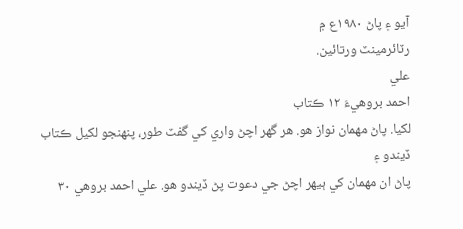آيو ۽ پاڻ ۱۹۸۰ع ۾
رٽائرمينٽ ورتائين.
علي
احمد بروهيءَ ۱۲ ڪتاب
لکيا. پاڻ مهمان نواز هو. هر گهر اچڻ واري کي گفٽ طور، پنهنجو لکيل ڪتاب ڏيندو ۽
پاڻ ان مهمان کي ٻيهر اچڻ جي دعوت پڻ ڏيندو هو. علي احمد بروهي ۳۰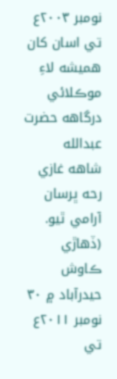نومبر ۲۰۰۳ع تي اسان کان هميشه لاءِ موڪلائي درگاهه حضرت عبدالله
شاهه غازي رحه ڀرسان آرامي ٿيو.
(ڏھاڙي
ڪاوش حيدرآباد ۾ ۳۰ نومبر ۲۰۱۱ع تي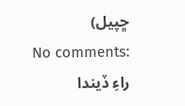ڇپيل)
No comments:
راءِ ڏيندا